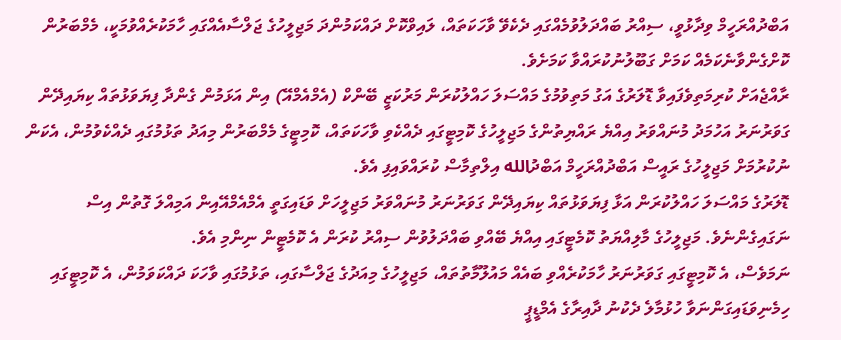އަބްދުއްރަހީމް ވިދާޅުވީ، ސިއްރު ބައްދަލުވުމެއްގައި ދެކެވޭ ވާހަކަތައް، ލައިވްކޮށް ދައްކަމުންދަ މަޖިލީހުގެ ޖަލްސާއެއްގައި ހާމަކުރެއްވުމަކީ، މެމްބަރުން ކޮށްގެންވާނެކަމެއް ކަމަށް ގަބޫލުނުކުރައްވާ ކަމަށެވެ.
ރާއްޖެއަށް ކުރިމަތިވެފައިވާ ޑޮލަރުގެ އަގު މަތިވުމުގެ މައްސަލަ ހައްލުކުރަން މަރުކަޒީ ބޭންކް (އެމްއެމްއޭ) އިން އަޅަމުން ގެންދާ ފިޔަވަޅުތައް ކިޔައިދޭން ގަވަރުނަރު އަހުމަދު މުނައްވަރު އިއްޔެ ރައްޔިތުންގެ މަޖިލީހުގެ ކޮމިޓީގައި ދެއްކެވި ވާހަކަތައް، ކޮމިޓީގެ މެމްބަރުން މިއަދު ތަޅުމުގައި ދެއްކެވުމުން، އެކަން ނުކުރުމަށް މަޖިލީހުގެ ރައީސް އަބްދުއްރަހީމް އަބްދުالله އިލްތިމާސް ކުރައްވައިފި އެވެ.
ޑޮލަރުގެ މައްސަލަ ހައްލުކުރަން އަޅާ ފިޔަވަޅުތައް ކިޔައިދޭން ގަވަރުނަރު މުނައްވަރު މަޖިލީހަށް ވަޑައިގަތީ އެމްއެމްއޭއިން އަމިއްލަ ގޮތުން އިސް ނަގައިގެންނެވެ. މަޖިލީހުގެ މާލިއްޔަތު ކޮމެޓީގައި އިއްޔެ ބޭއްވި ބައްދަލުވުން ސިއްރު ކުރަން އެ ކޮމެޓީން ނިންމި އެވެ.
ނަމަވެސް، އެ ކޮމިޓީގައި ގަވަރުނަރު ހާމަކުރެއްވި ބައެއް މައުލޫމާތުތައް، މަޖިލީހުގެ މިއަދުގެ ޖަލްސާގައި، ތަޅުމުގައި ވާހަކަ ދައްކަވަމުން، އެ ކޮމިޓީގައި ހިމެނިވަޑައިގަންނަވާ ހުޅުމާލެ ދެކުނު ދާއިރާގެ އެމްޑީޕީ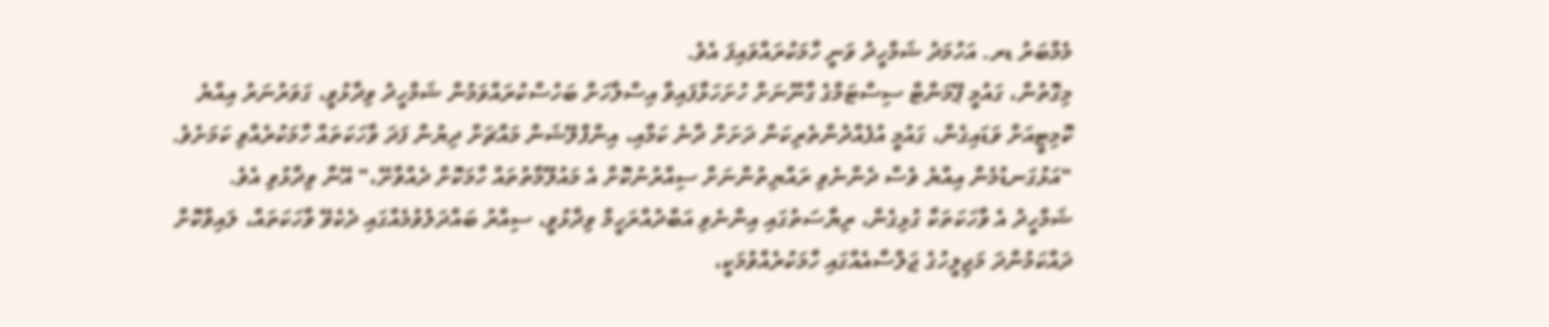މެމްބަރު ޑރ. އަހުމަދު ޝަމްހީދު ވަނީ ހާމަކުރައްވައިފަ އެވެ.
މިގޮތުން، ގައުމީ ޕޭމަންޓް ސިސްޓަމްގެ ގާނޫނަށް ހުށަހަޅާފައިވާ އިސްލާހަށް ބަހުސްކުރައްވަމުން ޝަމްހީދު ވިދާޅުވީ، ގަވަރުނަރު އިއްޔެ ކޮމިޓީއަށް ވަޑައިގެން، ގައުމީ އުފެއްދުންތެރިކަން ދަށަށް ދާނެ ކަމާއި، އިންފްލޭޝަން މައްޗަށް ދިޔުން ފަދަ ވާހަކަތައް ހާމަކުރެއްވި ކަމަށެވެ.
"އަޅުގަނޑުމެން އިއްޔެ ވެސް ދެންނެވި ރައްޔިތުންނަށް ސިއްރުނުކޮށް އެ މައުލޫމާތުތައް ހާމަކޮށް ދެއްވާށޭ،" އޭނާ ވިދާޅުވި އެވެ.
ޝަމްހީދު އެ ވާހަކަތަކާ ގުޅިގެން، ރިޔާސަތުގައި އިންނެވި އަބްދުއްރަހީމް ވިދާޅުވީ، ސިއްރު ބައްދަލުވުމެއްގައި ދެކެވޭ ވާހަކަތައް، ލައިވްކޮށް ދައްކަމުންދަ މަޖިލީހުގެ ޖަލްސާއެއްގައި ހާމަކުރެއްވުމަކީ،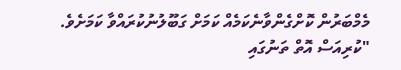މެމްބަރުން ކޮށްގެންވާނެކަމެއް ކަމަށް ގަބޫލުނުކުރައްވާ ކަމަށެވެ.
"ކުރިއަސް އޮތް ތަނުގައި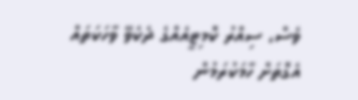ވެސް، ސިއްރު ކޮމިޓީއެއްގެ ދެކެވޭ ވާހަކަތައް އެގޮތަށް ހާމަކުރަމުން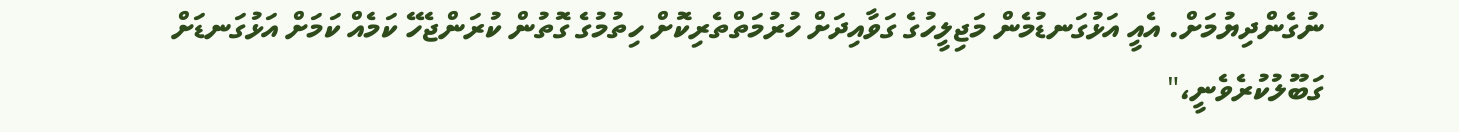ނުގެންދިޔުމަށް. އެއީ އަޅުގަނޑުމެން މަޖިލީހުގެ ގަވާއިދަށް ހުރުމަތްތެރިކޮށް ހިތުމުގެ ގޮތުން ކުރަންޖެހޭ ކަމެއް ކަމަށް އަޅުގަނޑަށް ގަބޫލުކުރެވެނީ،"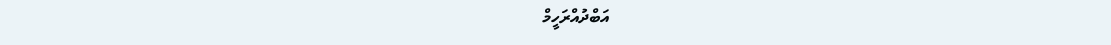އަބްދުއްރަހީމް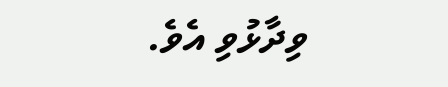ވިދާޅުވި އެވެ.